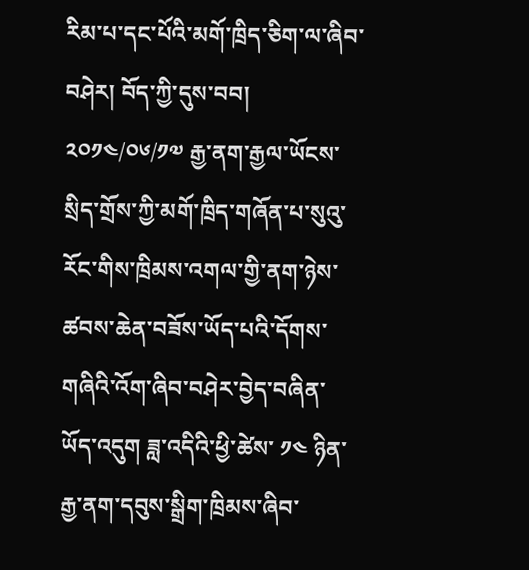རིམ་པ་དང་པོའི་མགོ་ཁྲིད་ཅིག་ལ་ཞིབ་བཤེར། བོད་ཀྱི་དུས་བབ། ༢༠༡༤/༠༦/༡༧ རྒྱ་ནག་རྒྱལ་ཡོངས་སྲིད་གྲོས་ཀྱི་མགོ་ཁྲིད་གཞོན་པ་སུའུ་རོང་གིས་ཁྲིམས་འགལ་གྱི་ནག་ཉེས་ཚབས་ཆེན་བཟོས་ཡོད་པའི་དོགས་གཞིའི་འོག་ཞིབ་བཤེར་བྱེད་བཞིན་ཡོད་འདུག ཟླ་འདིའི་ཕྱི་ཚེས་ ༡༤ ཉིན་རྒྱ་ནག་དབུས་སྒྲིག་ཁྲིམས་ཞིབ་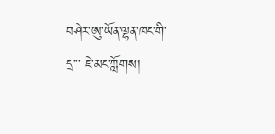བཤེར་ཨུ་ཡོན་ལྷན་ཁང་གི་དྲ་་་ ཇེ་མང་ཀློགས།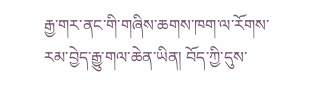རྒྱ་གར་ནང་གི་གཞིས་ཆགས་ཁག་ལ་རོགས་རམ་བྱེད་རྒྱུ་གལ་ཆེན་ཡིན། བོད་ཀྱི་དུས་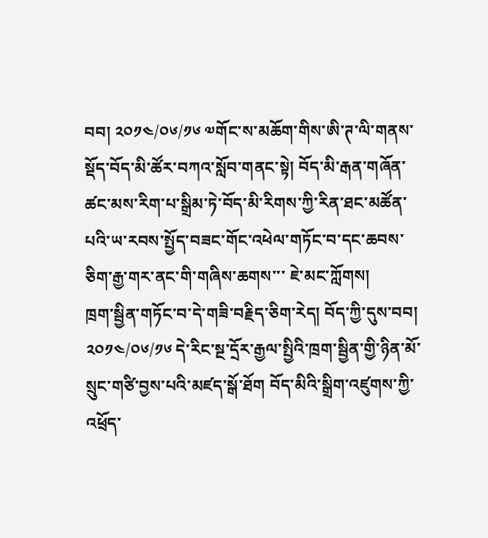བབ། ༢༠༡༤/༠༦/༡༦ ༧གོང་ས་མཆོག་གིས་ཨི་ཊ་ལི་གནས་སྡོད་བོད་མི་ཚོར་བཀའ་སློབ་གནང་སྟེ། བོད་མི་རྒན་གཞོན་ཚང་མས་རིག་པ་སྒྲིམ་ཏེ་བོད་མི་རིགས་ཀྱི་རིན་ཐང་མཚོན་པའི་ཡ་རབས་སྤྱོད་བཟང་གོང་འཕེལ་གཏོང་བ་དང་ཆབས་ཅིག་རྒྱ་གར་ནང་གི་གཞིས་ཆགས་་་ ཇེ་མང་ཀློགས།
ཁྲག་སྦྱིན་གཏོང་བ་དེ་གཟི་བརྗིད་ཅིག་རེད། བོད་ཀྱི་དུས་བབ། ༢༠༡༤/༠༦/༡༦ དེ་རིང་སྔ་དྲོར་རྒྱལ་སྤྱིའི་ཁྲག་སྦྱིན་གྱི་ཉིན་མོ་སྲུང་གཙི་བྱས་པའི་མཛད་སྒོ་ཐོག བོད་མིའི་སྒྲིག་འཛུགས་ཀྱི་འཕྲོད་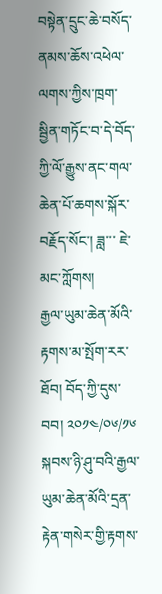བསྟེན་དྲུང་ཆེ་བསོད་ནམས་ཆོས་འཕེལ་ལགས་ཀྱིས་ཁྲག་སྦྱིན་གཏོང་བ་དེ་བོད་ཀྱི་ལོ་རྒྱུས་ནང་གལ་ཆེན་པོ་ཆགས་སྐོར་བརྗོད་སོང་། ཟླ་་་ ཇེ་མང་ཀློགས།
རྒྱལ་ཡུམ་ཆེན་མོའི་རྟགས་མ་སྤོག་རར་ཐོབ། བོད་ཀྱི་དུས་བབ། ༢༠༡༤/༠༦/༡༦ སྐབས་ཉི་ཤུ་བའི་རྒྱལ་ཡུམ་ཆེན་མོའི་དྲན་རྟེན་གསེར་གྱི་རྟགས་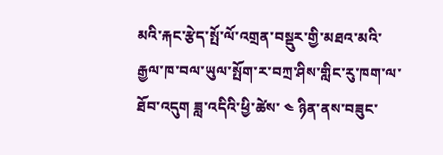མའི་རྐང་རྩེད་སྤོ་ལོ་འགྲན་བསྡུར་གྱི་མཐའ་མའི་རྒྱལ་ཁ་བལ་ཡུལ་སྤོག་ར་བཀྲ་ཤིས་གླིང་རུ་ཁག་ལ་ཐོབ་འདུག ཟླ་འདིའི་ཕྱི་ཚེས་ ༤ ཉིན་ནས་བཟུང་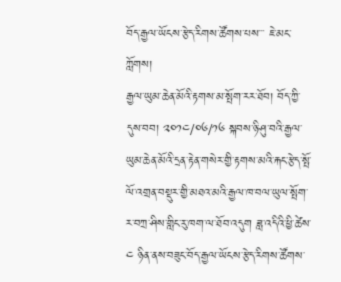བོད་རྒྱལ་ཡོངས་རྩེད་རིགས་ཚོགས་པས་་་ ཇེ་མང་ཀློགས།
རྒྱལ་ཡུམ་ཆེན་མོའི་རྟགས་མ་སྤོག་རར་ཐོབ། བོད་ཀྱི་དུས་བབ། ༢༠༡༤/༠༦/༡༦ སྐབས་ཉི་ཤུ་བའི་རྒྱལ་ཡུམ་ཆེན་མོའི་དྲན་རྟེན་གསེར་གྱི་རྟགས་མའི་རྐང་རྩེད་སྤོ་ལོ་འགྲན་བསྡུར་གྱི་མཐའ་མའི་རྒྱལ་ཁ་བལ་ཡུལ་སྤོག་ར་བཀྲ་ཤིས་གླིང་རུ་ཁག་ལ་ཐོབ་འདུག ཟླ་འདིའི་ཕྱི་ཚེས་ ༤ ཉིན་ནས་བཟུང་བོད་རྒྱལ་ཡོངས་རྩེད་རིགས་ཚོགས་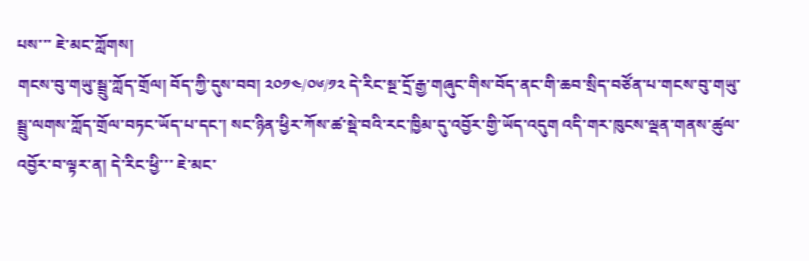པས་་་ ཇེ་མང་ཀློགས།
གངས་བུ་གཡུ་སྦྲུ་ཀློད་གྲོལ། བོད་ཀྱི་དུས་བབ། ༢༠༡༤/༠༦/༡༢ དེ་རིང་སྔ་དྲོ་རྒྱ་གཞུང་གིས་བོད་ནང་གི་ཆབ་སྲིད་བཙོན་པ་གངས་བུ་གཡུ་སྦྲུ་ལགས་ཀློད་གྲོལ་བཏང་ཡོད་པ་དང་། སང་ཉིན་ཕྱིར་ཀོས་ཚ་སྡེ་བའི་རང་ཁྱིམ་དུ་འབྱོར་གྱི་ཡོད་འདུག འདི་གར་ཁུངས་ལྡན་གནས་ཚུལ་འབྱོར་བ་ལྟར་ན། དེ་རིང་ཕྱི་་་ ཇེ་མང་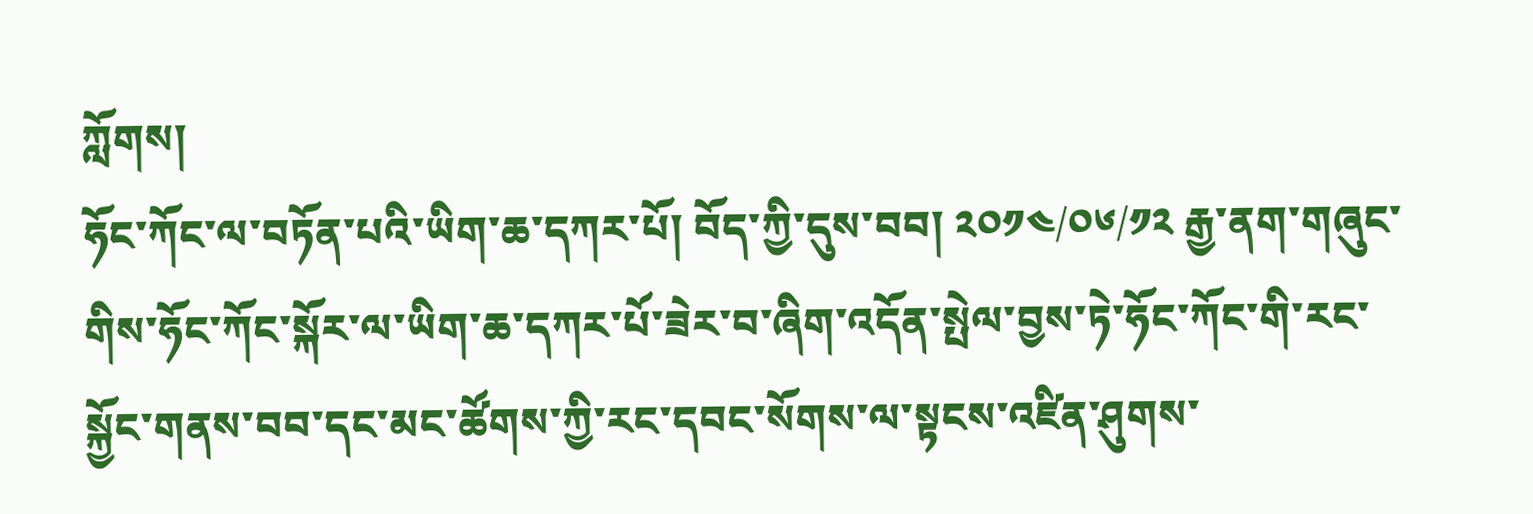ཀློགས།
ཧོང་ཀོང་ལ་བཏོན་པའི་ཡིག་ཆ་དཀར་པོ། བོད་ཀྱི་དུས་བབ། ༢༠༡༤/༠༦/༡༢ རྒྱ་ནག་གཞུང་གིས་ཧོང་ཀོང་སྐོར་ལ་ཡིག་ཆ་དཀར་པོ་ཟེར་བ་ཞིག་འདོན་སྤེལ་བྱས་ཏེ་ཧོང་ཀོང་གི་རང་སྐྱོང་གནས་བབ་དང་མང་ཚོགས་ཀྱི་རང་དབང་སོགས་ལ་སྟངས་འཛིན་ཤུགས་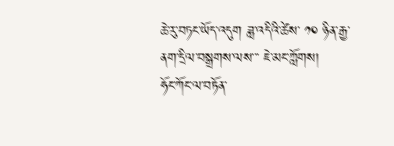ཆེ་རུ་བཏང་ཡོད་འདུག ཟླ་འདིའི་ཚེས་ ༡༠ ཉིན་རྒྱ་ནག་དྲིལ་བསྒྲགས་ལས་་་ ཇེ་མང་ཀློགས།
ཧོང་ཀོང་ལ་བཏོན་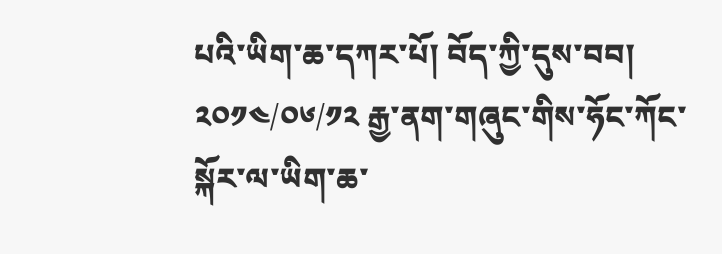པའི་ཡིག་ཆ་དཀར་པོ། བོད་ཀྱི་དུས་བབ། ༢༠༡༤/༠༦/༡༢ རྒྱ་ནག་གཞུང་གིས་ཧོང་ཀོང་སྐོར་ལ་ཡིག་ཆ་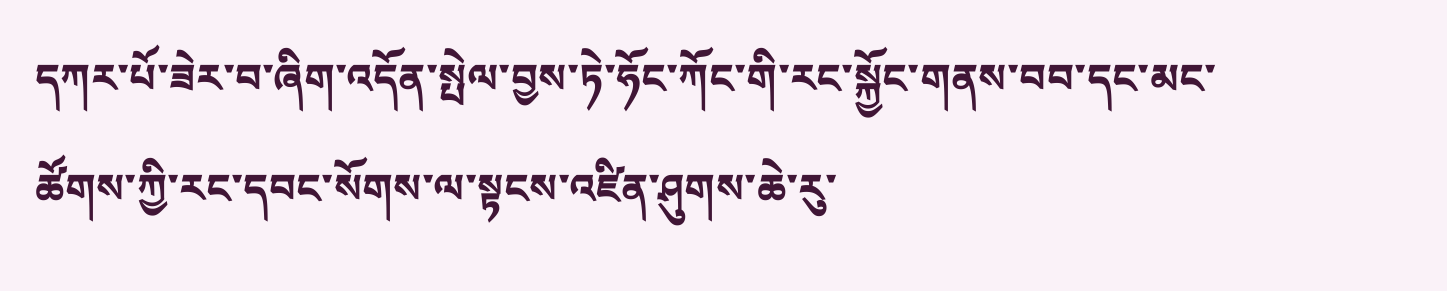དཀར་པོ་ཟེར་བ་ཞིག་འདོན་སྤེལ་བྱས་ཏེ་ཧོང་ཀོང་གི་རང་སྐྱོང་གནས་བབ་དང་མང་ཚོགས་ཀྱི་རང་དབང་སོགས་ལ་སྟངས་འཛིན་ཤུགས་ཆེ་རུ་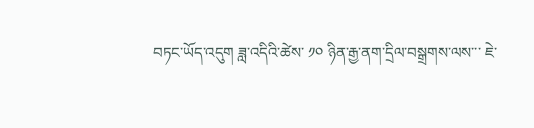བཏང་ཡོད་འདུག ཟླ་འདིའི་ཚེས་ ༡༠ ཉིན་རྒྱ་ནག་དྲིལ་བསྒྲགས་ལས་་་ ཇེ་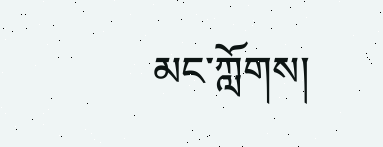མང་ཀློགས།